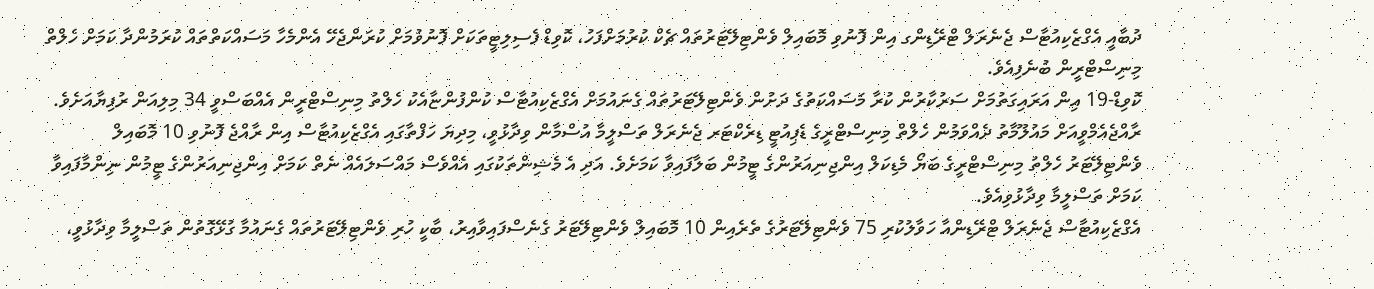ދުބާއީ އެގްޒެކިއުޓާސް ޖެނެރަލް ޓްރޭޑިންގ އިން ފޮނުވި މޮބައިލް ވެންޓިލޭޓަރުތައް ޗެކް ކުރުމަށްފަހު، ކޮވިޑް ފެސިލިޓީތަކަށް ފޮނުވުމަށް ކުރަންޖެހޭ އެންމެހާ މަސައްކަތްތައް ކުރަމުންދާ ކަމަށް ހެލްތް މިނިސްޓްރީން ބުނެފިއެވެ.
ކޮވިޑް-19 އިން އަރައިގަތުމަށް ސަރުކާރުން ކުރާ މަސައްކަތުގެ ދަށުން ވެންޓިލޭޓަރުތައް ގެނައުމަށް އެގްޒެކިއުޓާސް ކުންފުންޏާއެކު ހެލްތު މިނިސްޓްރީން އެއްބަސްވީ 34 މިލިއަން ރުފިޔާއަށެވެ.
ރާއްޖެއެމްވީއަށް މައުލޫމާތު ދެއްވަމުން ހެލްތް މިނިސްޓްރީގެ ޑެޕިއުޓީ ޑިރެކްޓަރ ޖެނެރަލް ތަސްލީމާ އުސްމާން ވިދާޅުވީ، މިދިޔަ ހަފްތާގައި އެގްޒެކިއުޓާސް އިން ރާއްޖެ ފޮނުވި 10 މޮބައިލް ވެންޓިލޭޓަރު ހެލްތު މިނިސްޓްރީގެ ބަޔޯ މެޑިކަލް އިންޖިނިއަރުންގެ ޓީމުން ބަލާފައިވާ ކަމަށެވެ. އަދި އެ މެޝިންތަކުގައި އެއްވެސް މައްސަލައެއް ނެތް ކަމަށް އިންޖިނިއަރުންގެ ޓީމުން ނިންމާފައިވާ ކަމަށް ތަސްލީމާ ވިދާޅުވިއެވެ.
އެގްޒެކިއުޓާސް ޖެނެރަލް ޓްރޭޑިންއާ ހަވާލުކުރި 75 ވެންޓިލޭޓަރުގެ ތެރެއިން 10 މޮބައިލް ވެންޓިލޭޓަރު ގެނެސްފައިވާއިރު، ބާކީ ހުރި ވެންޓިލޭޓަރުތައް ގެނައުމާ ގުޅޭގޮތުން ތަސްލީމާ ވިދާޅުވީ،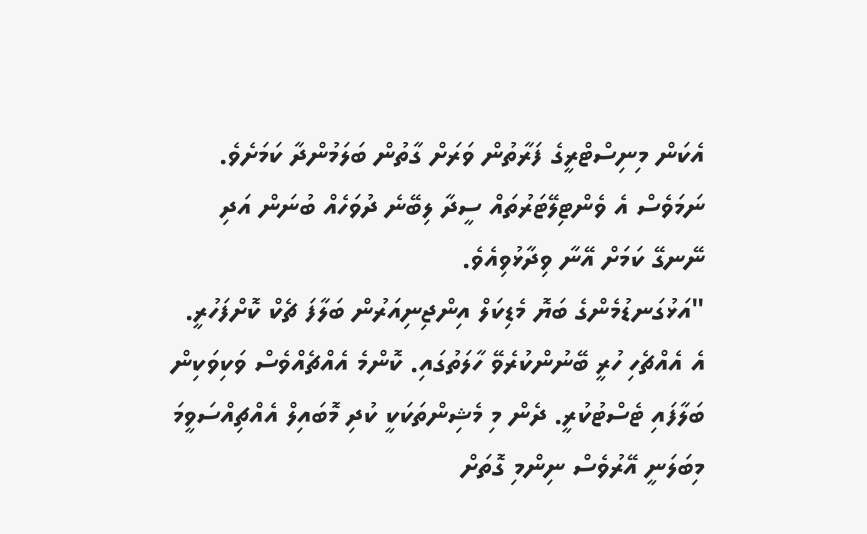އެކަން މިނިސްޓްރީގެ ފަރާތުން ވަރަށް ގާތުން ބަލަމުންދާ ކަމަށެވެ. ނަމަވެސް އެ ވެންޓިލޭޓަރުތައް ސީދާ ލިބޭނެ ދުވަހެއް ބުނަން އަދި ނޭނގޭ ކަމަށް އޭނާ ވިދާޅުވިއެވެ.
"އަޅުގަނޑުމެންގެ ބަޔޮ މެޑިކަލް އިންޖިނިއަރުން ބަލާފަ ޗެކް ކޮށްފަހުރީ. އެ އެއްޗެހި ހުރީ ބޭނުންކުރެވޭ ހާލަތުގައި. ކޮންމެ އެއްޗެއްވެސް ވަކިވަކިން ބަލާފައި ޓެސްޓުކުރީ. ދެން މި މެޝިންތަކަކީ ކުދި މޮބައިލް އެއްޗިއްސަވީމަ މިބަލަނީ އޭރުވެސް ނިންމި ގޮތަށް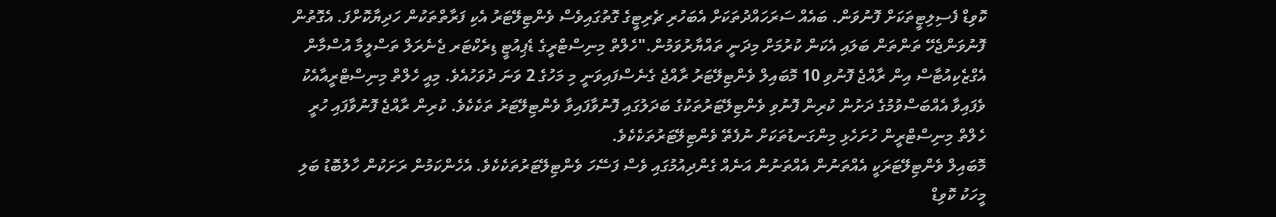ކޮވިޑް ފެސިލިޓީތަކަށް ފޮނުވަން. ބައެއް ސަރަހައްދުތަކަށް އެބަހުރި ޗެރިޓީގެ ގޮތުގައިވެސް ވެންޓިލޭޓަރު އެކި ފަރާތްތަކުން ހަދިޔާކޮށްފަ. އެގޮތުން ފޮނުވަންޖެހޭ ތަންތަން ބަލައި އެކަން ކުރުމަށް މިދަނީ ތައްޔާރުވަމުން."ހެލްތް މިނިސްޓްރީގެ ޑެޕިއުޓީ ޑިރެކްޓަރ ޖެނެރަލް ތަސްލީމާ އުސްމާން
އެގްޒެކިއުޓާސް އިން ރާއްޖެ ފޮނުވި 10 މޮބައިލް ވެންޓިލޭޓަރު ރާއްޖެ ގެނެސްފައިވަނީ މި މަހުގެ 2 ވަނަ ދުވަހުއެވެ. މިއީ ހެލްތް މިނިސްޓްރީއާއެކު ވެފައިވާ އެއްބަސްވުމުގެ ދަށުން ކުރިން ފޮނުވި ވެންޓިލޭޓަރުތަކުގެ ބަދަލުގައި ފޮނުވާފައިވާ ވެންޓިލޭޓަރު ތަކެކެވެ. ކުރިން ރާއްޖެ ފޮނުވާފައި ހުރީ ހެލްތް މިނިސްޓްރީން ހުށަހެޅި މިންގަނޑުތަކަށް ނުފެތޭ ވެންޓިލޭޓަރުތަކެކެވެ.
މޮބައިލް ވެންޓިލޭޓަރަކީ އެއްތަނުން އެއްތަނުން އަނެއް ގެންދިއުމުގައި ވެސް ފަސޭހަ ވެންޓިލޭޓަރުތަކެކެވެ. އެހެންކަމުން ރަށަކުން ހާލުބޮޑު ބަލި މީހަކު ކޮވިޑް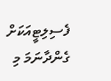ފެސިލިޓީއަކަށް ގެންދާނަމަ މި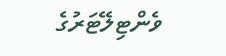ވެންޓިލޭޓަރުގެ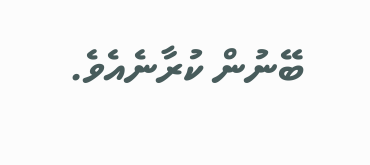ބޭނުން ކުރާނެއެވެ.